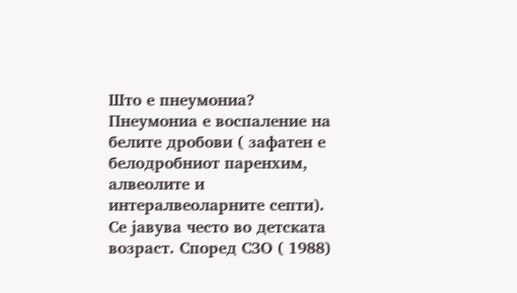Што е пнеумониа?
Пнеумониа е воспаление на белите дробови ( зафатен е белодробниот паренхим, алвеолите и интералвеоларните септи). Се јавува често во детската возраст. Според СЗО ( 1988)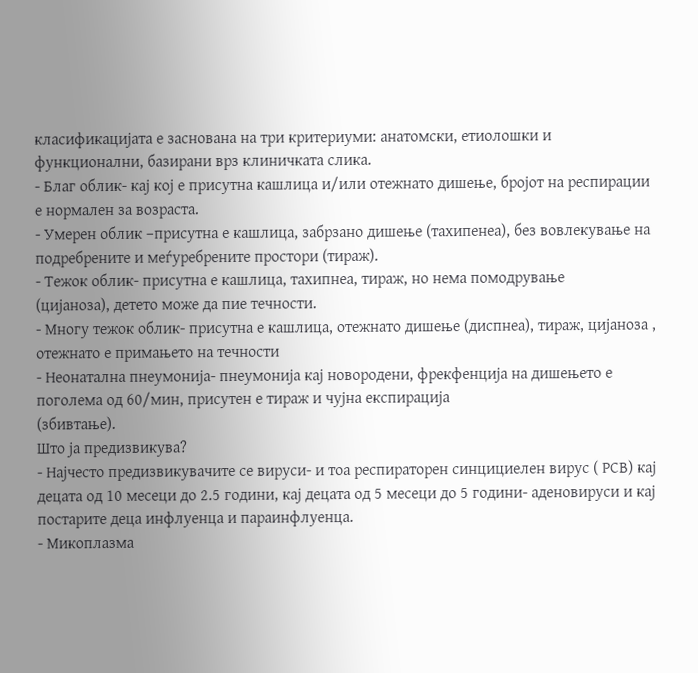класификацијата е заснована на три критериуми: анатомски, етиолошки и функционални, базирани врз клиничката слика.
- Благ облик- кај кој е присутна кашлица и/или отежнато дишење, бројот на респирации е нормален за возраста.
- Умерен облик –присутна е кашлица, забрзано дишење (тахипенеа), без вовлекување на подребрените и меѓуребрените простори (тираж).
- Тежок облик- присутна е кашлица, тахипнеа, тираж, но нема помодрување
(цијаноза), детето може да пие течности.
- Многу тежок облик- присутна е кашлица, отежнато дишење (диспнеа), тираж, цијаноза , отежнато е примањето на течности
- Неонатална пнеумонија- пнеумонија кај новородени, фрекфенција на дишењето е поголема од 60/мин, присутен е тираж и чујна експирација
(збивтање).
Што ја предизвикува?
- Најчесто предизвикувачите се вируси- и тоа респираторен синцициелен вирус ( РСВ) кај децата од 10 месеци до 2.5 години, кај децата од 5 месеци до 5 години- аденовируси и кај постарите деца инфлуенца и параинфлуенца.
- Микоплазма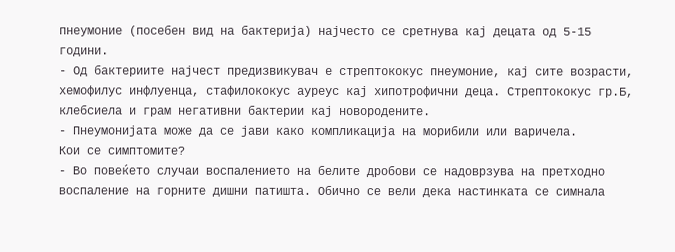пнеумоние (посебен вид на бактерија) најчесто се сретнува кај децата од 5-15 години.
- Од бактериите најчест предизвикувач е стрептококус пнеумоние, кај сите возрасти, хемофилус инфлуенца, стафилококус ауреус кај хипотрофични деца. Стрептококус гр.Б, клебсиела и грам негативни бактерии кај новородените.
- Пнеумонијата може да се јави како компликација на морибили или варичела.
Кои се симптомите?
- Во повеќето случаи воспалението на белите дробови се надоврзува на претходно воспаление на горните дишни патишта. Обично се вели дека настинката се симнала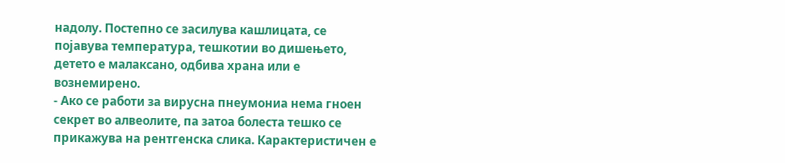надолу. Постепно се засилува кашлицата, се појавува температура, тешкотии во дишењето, детето е малаксано, одбива храна или е вознемирено.
- Ако се работи за вирусна пнеумониа нема гноен секрет во алвеолите, па затоа болеста тешко се прикажува на рентгенска слика. Карактеристичен е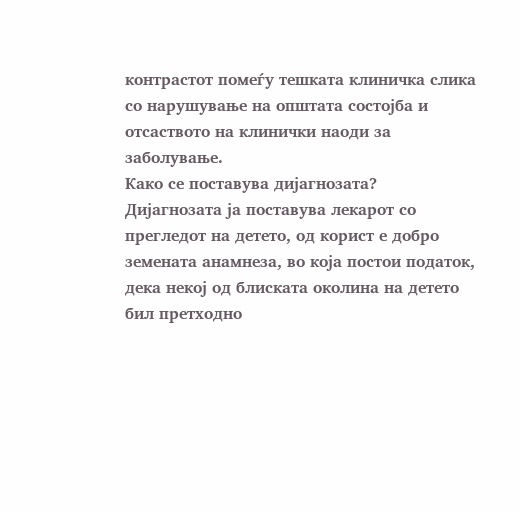контрастот помеѓу тешката клиничка слика со нарушување на општата состојба и отсаството на клинички наоди за заболување.
Како се поставува дијагнозата?
Дијагнозата ја поставува лекарот со прегледот на детето, од корист е добро земената анамнеза, во која постои податок, дека некој од блиската околина на детето бил претходно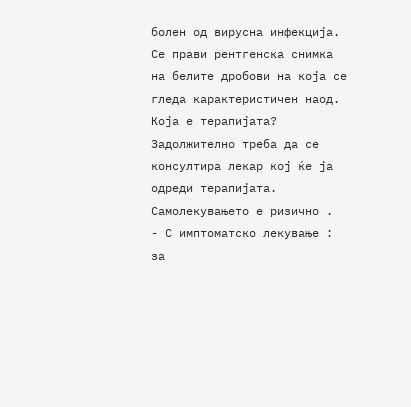болен од вирусна инфекција. Се прави рентгенска снимка на белите дробови на која се гледа карактеристичен наод.
Која е терапијата?
Задолжително треба да се консултира лекар кој ќе ја одреди терапијата. Самолекувањето е ризично .
- С имптоматско лекување : за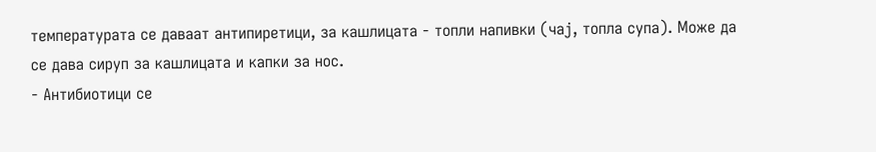температурата се даваат антипиретици, за кашлицата - топли напивки (чај, топла супа). Може да се дава сируп за кашлицата и капки за нос.
- Антибиотици се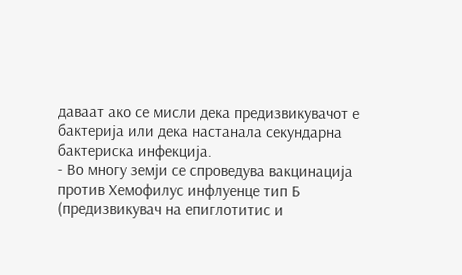даваат ако се мисли дека предизвикувачот е бактерија или дека настанала секундарна бактериска инфекција.
- Во многу земји се спроведува вакцинација против Хемофилус инфлуенце тип Б (предизвикувач на епиглотитис и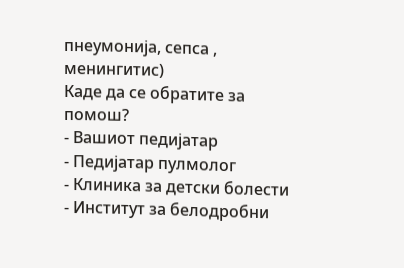пнеумонија, сепса , менингитис)
Каде да се обратите за помош?
- Вашиот педијатар
- Педијатар пулмолог
- Клиника за детски болести
- Институт за белодробни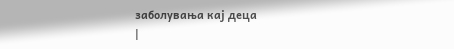заболувања кај деца
|